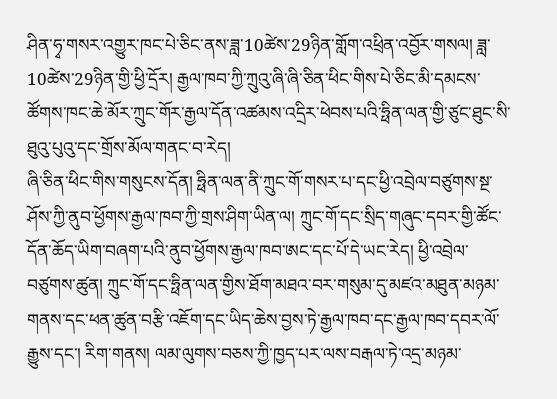ཤིན་ཧྭ་གསར་འགྱུར་ཁང་པེ་ཅིང་ནས་ཟླ་10ཚེས་29ཉིན་གློག་འཕྲིན་འབྱོར་གསལ། ཟླ་10ཚེས་29ཉིན་གྱི་ཕྱི་དྲོར། རྒྱལ་ཁབ་ཀྱི་ཀྲུའུ་ཞི་ཞི་ཅིན་ཕིང་གིས་པེ་ཅིང་མི་དམངས་ཚོགས་ཁང་ཆེ་མོར་ཀྲུང་གོར་རྒྱལ་དོན་འཚམས་འདྲིར་ཕེབས་པའི་ཧྥིན་ལན་གྱི་ཙུང་ཐུང་སི་ཐུའུ་པུའུ་དང་གྲོས་མོལ་གནང་བ་རེད།
ཞི་ཅིན་ཕིང་གིས་གསུངས་དོན། ཧྥིན་ལན་ནི་ཀྲུང་གོ་གསར་པ་དང་ཕྱི་འབྲེལ་བཙུགས་སྔ་ཤོས་ཀྱི་ནུབ་ཕྱོགས་རྒྱལ་ཁབ་ཀྱི་གྲས་ཤིག་ཡིན་ལ། ཀྲུང་གོ་དང་སྲིད་གཞུང་དབར་གྱི་ཚོང་དོན་ཆོད་ཡིག་བཞག་པའི་ནུབ་ཕྱོགས་རྒྱལ་ཁབ་ཨང་དང་པོ་དེ་ཡང་རེད། ཕྱི་འབྲེལ་བཙུགས་ཚུན། ཀྲུང་གོ་དང་ཧྥིན་ལན་གྱིས་ཐོག་མཐའ་བར་གསུམ་དུ་མཛའ་མཐུན་མཉམ་གནས་དང་ཕན་ཚུན་བརྩི་འཇོག་དང་ཡིད་ཆེས་བྱས་ཏེ་རྒྱལ་ཁབ་དང་རྒྱལ་ཁབ་དབར་ལོ་རྒྱུས་དང་། རིག་གནས། ལམ་ལུགས་བཅས་ཀྱི་ཁྱད་པར་ལས་བརྒལ་ཏེ་འདྲ་མཉམ་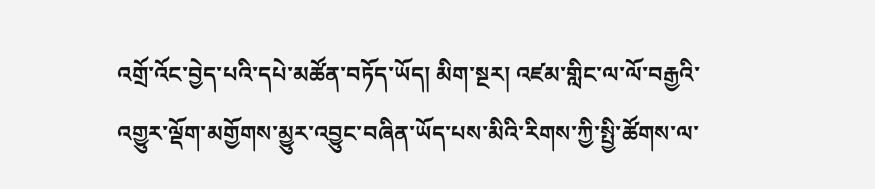འགྲོ་འོང་བྱེད་པའི་དཔེ་མཚོན་བཏོད་ཡོད། མིག་སྔར། འཛམ་གླིང་ལ་ལོ་བརྒྱའི་འགྱུར་ལྡོག་མགྱོགས་མྱུར་འབྱུང་བཞིན་ཡོད་པས་མིའི་རིགས་ཀྱི་སྤྱི་ཚོགས་ལ་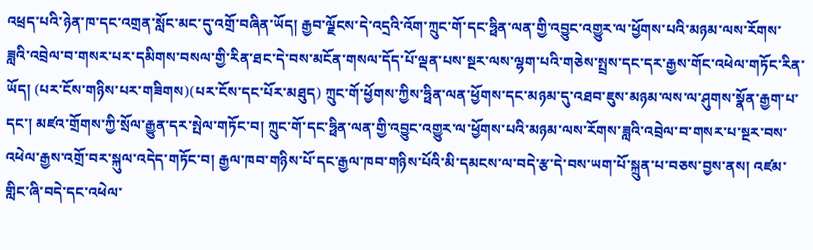འཕྲད་པའི་ཉེན་ཁ་དང་འགྲན་སློང་མང་དུ་འགྲོ་བཞིན་ཡོད། རྒྱབ་ལྗོངས་དེ་འདྲའི་འོག་ཀྲུང་གོ་དང་ཧྥིན་ལན་གྱི་འབྱུང་འགྱུར་ལ་ཕྱོགས་པའི་མཉམ་ལས་རོགས་ཟླའི་འབྲེལ་བ་གསར་པར་དམིགས་བསལ་གྱི་རིན་ཐང་དེ་བས་མངོན་གསལ་དོད་པོ་ལྡན་པས་སྔར་ལས་ལྷག་པའི་གཅེས་སྤྲས་དང་དར་རྒྱས་གོང་འཕེལ་གཏོང་རིན་ཡོད། (པར་ངོས་གཉིས་པར་གཟིགས)(པར་ངོས་དང་པོར་མཐུད) ཀྲུང་གོ་ཕྱོགས་ཀྱིས་ཧྥིན་ལན་ཕྱོགས་དང་མཉམ་དུ་འཐབ་ཇུས་མཉམ་ལས་ལ་ཤུགས་སྣོན་རྒྱག་པ་དང་། མཛའ་གྲོགས་ཀྱི་སྲོལ་རྒྱུན་དར་སྤེལ་གཏོང་བ། ཀྲུང་གོ་དང་ཧྥིན་ལན་གྱི་འབྱུང་འགྱུར་ལ་ཕྱོགས་པའི་མཉམ་ལས་རོགས་ཟླའི་འབྲེལ་བ་གསར་པ་སྔར་བས་འཕེལ་རྒྱས་འགྲོ་བར་སྐུལ་འདེད་གཏོང་བ། རྒྱལ་ཁབ་གཉིས་པོ་དང་རྒྱལ་ཁབ་གཉིས་པོའི་མི་དམངས་ལ་བདེ་རྩ་དེ་བས་ཡག་པོ་སྐྲུན་པ་བཅས་བྱས་ནས། འཛམ་གླིང་ཞི་བདེ་དང་འཕེལ་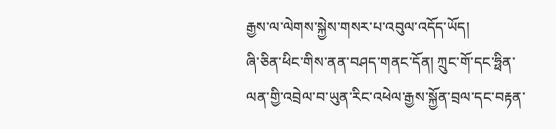རྒྱས་ལ་ལེགས་སྐྱེས་གསར་པ་འབུལ་འདོད་ཡོད།
ཞི་ཅིན་ཕིང་གིས་ནན་བཤད་གནང་དོན། ཀྲུང་གོ་དང་ཧྥིན་ལན་གྱི་འབྲེལ་བ་ཡུན་རིང་འཕེལ་རྒྱས་སྐྱོན་བྲལ་དང་བརྟན་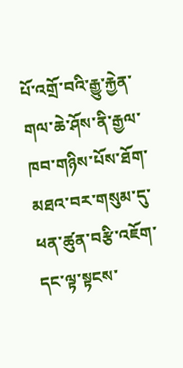པོ་འགྲོ་བའི་རྒྱུ་རྐྱེན་གལ་ཆེ་ཤོས་ནི་རྒྱལ་ཁབ་གཉིས་པོས་ཐོག་མཐའ་བར་གསུམ་དུ་ཕན་ཚུན་བརྩི་འཇོག་དང་ལྟ་སྟངས་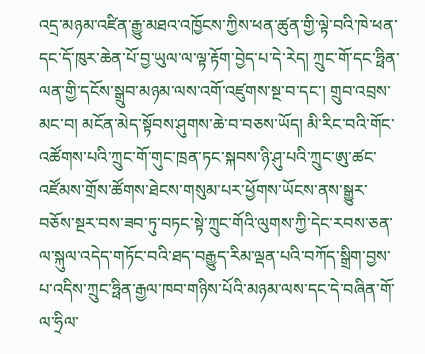འདྲ་མཉམ་འཛིན་རྒྱུ་མཐའ་འཁྱོངས་ཀྱིས་ཕན་ཚུན་གྱི་ལྟེ་བའི་ཁེ་ཕན་དང་དོ་ཁུར་ཆེན་པོ་བྱ་ཡུལ་ལ་ལྟ་རྟོག་བྱེད་པ་དེ་རེད། ཀྲུང་གོ་དང་ཧྥིན་ལན་གྱི་དངོས་སྒྲུབ་མཉམ་ལས་འགོ་འཛུགས་སྔ་བ་དང་། གྲུབ་འབྲས་མང་བ། མངོན་མེད་སྟོབས་ཤུགས་ཆེ་བ་བཅས་ཡོད། མི་རིང་བའི་གོང་འཚོགས་པའི་ཀྲུང་གོ་གུང་ཁྲན་ཏང་སྐབས་ཉི་ཤུ་པའི་ཀྲུང་ཨུ་ཚང་འཛོམས་གྲོས་ཚོགས་ཐེངས་གསུམ་པར་ཕྱོགས་ཡོངས་ནས་སྒྱུར་བཅོས་སྔར་བས་ཟབ་ཏུ་བཏང་སྟེ་ཀྲུང་གོའི་ལུགས་ཀྱི་དེང་རབས་ཅན་ལ་སྐུལ་འདེད་གཏོང་བའི་ཐད་བརྒྱུད་རིམ་ལྡན་པའི་བཀོད་སྒྲིག་བྱས་པ་འདིས་ཀྲུང་ཧྥིན་རྒྱལ་ཁབ་གཉིས་པོའི་མཉམ་ལས་དང་དེ་བཞིན་གོ་ལ་ཧྲིལ་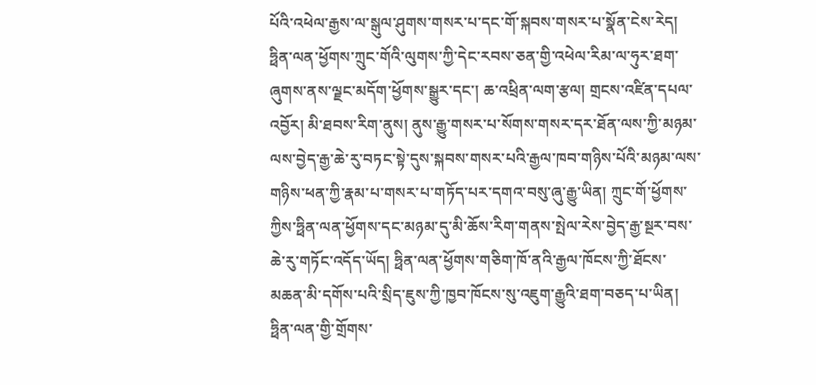པོའི་འཕེལ་རྒྱས་ལ་སྒུལ་ཤུགས་གསར་པ་དང་གོ་སྐབས་གསར་པ་སྣོན་ངེས་རེད། ཧྥིན་ལན་ཕྱོགས་ཀྲུང་གོའི་ལུགས་ཀྱི་དེང་རབས་ཅན་གྱི་འཕེལ་རིམ་ལ་ཧུར་ཐག་ཞུགས་ནས་ལྗང་མདོག་ཕྱོགས་སྒྱུར་དང་། ཆ་འཕྲིན་ལག་རྩལ། གྲངས་འཛིན་དཔལ་འབྱོར། མི་ཐབས་རིག་ནུས། ནུས་རྒྱུ་གསར་པ་སོགས་གསར་དར་ཐོན་ལས་ཀྱི་མཉམ་ལས་བྱེད་རྒྱ་ཆེ་རུ་བཏང་སྟེ་དུས་སྐབས་གསར་པའི་རྒྱལ་ཁབ་གཉིས་པོའི་མཉམ་ལས་གཉིས་ཕན་ཀྱི་རྣམ་པ་གསར་པ་གཏོད་པར་དགའ་བསུ་ཞུ་རྒྱུ་ཡིན། ཀྲུང་གོ་ཕྱོགས་ཀྱིས་ཧྥིན་ལན་ཕྱོགས་དང་མཉམ་དུ་མི་ཆོས་རིག་གནས་སྤེལ་རེས་བྱེད་རྒྱ་སྔར་བས་ཆེ་རུ་གཏོང་འདོད་ཡོད། ཧྥིན་ལན་ཕྱོགས་གཅིག་ཁོ་ནའི་རྒྱལ་ཁོངས་ཀྱི་ཐོངས་མཆན་མི་དགོས་པའི་སྲིད་ཇུས་ཀྱི་ཁྱབ་ཁོངས་སུ་འཇུག་རྒྱུའི་ཐག་བཅད་པ་ཡིན། ཧྥིན་ལན་གྱི་གྲོགས་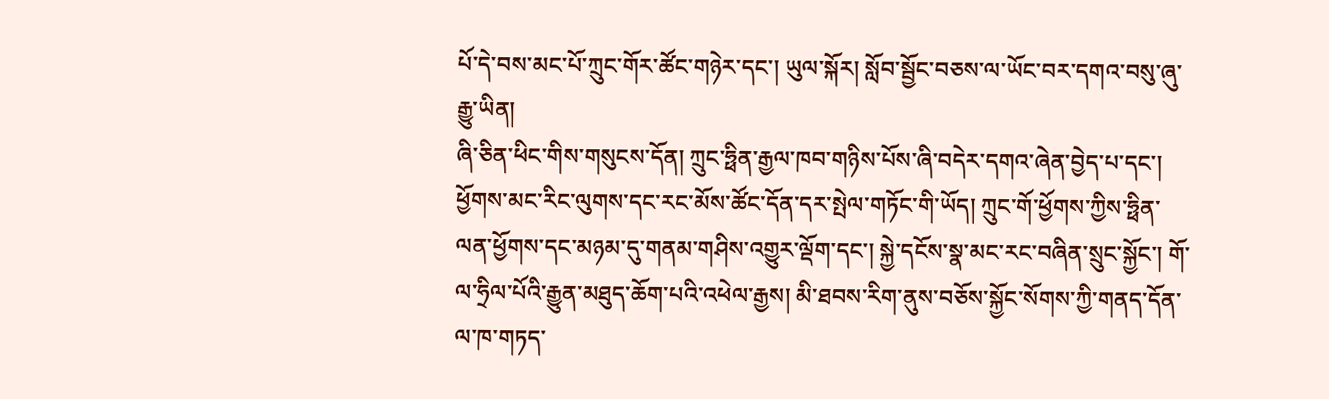པོ་དེ་བས་མང་པོ་ཀྲུང་གོར་ཚོང་གཉེར་དང་། ཡུལ་སྐོར། སློབ་སྦྱོང་བཅས་ལ་ཡོང་བར་དགའ་བསུ་ཞུ་རྒྱུ་ཡིན།
ཞི་ཅིན་ཕིང་གིས་གསུངས་དོན། ཀྲུང་ཧྥིན་རྒྱལ་ཁབ་གཉིས་པོས་ཞི་བདེར་དགའ་ཞེན་བྱེད་པ་དང་། ཕྱོགས་མང་རིང་ལུགས་དང་རང་མོས་ཚོང་དོན་དར་སྤེལ་གཏོང་གི་ཡོད། ཀྲུང་གོ་ཕྱོགས་ཀྱིས་ཧྥིན་ལན་ཕྱོགས་དང་མཉམ་དུ་གནམ་གཤིས་འགྱུར་ལྡོག་དང་། སྐྱེ་དངོས་སྣ་མང་རང་བཞིན་སྲུང་སྐྱོང་། གོ་ལ་ཧྲིལ་པོའི་རྒྱུན་མཐུད་ཆོག་པའི་འཕེལ་རྒྱས། མི་ཐབས་རིག་ནུས་བཅོས་སྐྱོང་སོགས་ཀྱི་གནད་དོན་ལ་ཁ་གཏད་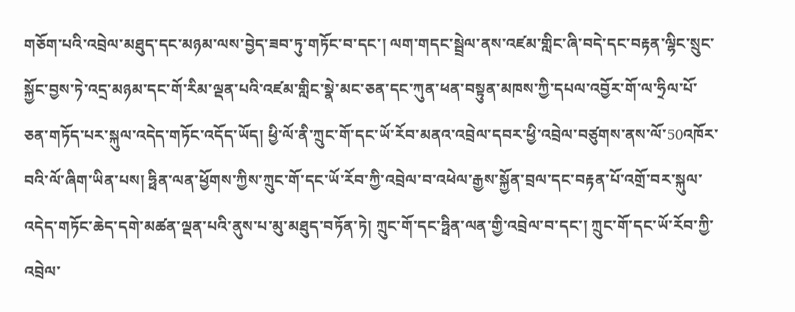གཅོག་པའི་འབྲེལ་མཐུད་དང་མཉམ་ལས་བྱེད་ཟབ་ཏུ་གཏོང་བ་དང་། ལག་གདང་སྦྲེལ་ནས་འཛམ་གླིང་ཞི་བདེ་དང་བརྟན་ལྷིང་སྲུང་སྐྱོང་བྱས་ཏེ་འདྲ་མཉམ་དང་གོ་རིམ་ལྡན་པའི་འཛམ་གླིང་སྣེ་མང་ཅན་དང་ཀུན་ཕན་བསྟུན་མཁས་ཀྱི་དཔལ་འབྱོར་གོ་ལ་ཧྲིལ་པོ་ཅན་གཏོད་པར་སྐུལ་འདེད་གཏོང་འདོད་ཡོད། ཕྱི་ལོ་ནི་ཀྲུང་གོ་དང་ཡོ་རོབ་མནའ་འབྲེལ་དབར་ཕྱི་འབྲེལ་བཙུགས་ནས་ལོ་50འཁོར་བའི་ལོ་ཞིག་ཡིན་པས། ཧྥིན་ལན་ཕྱོགས་ཀྱིས་ཀྲུང་གོ་དང་ཡོ་རོབ་ཀྱི་འབྲེལ་བ་འཕེལ་རྒྱས་སྐྱོན་བྲལ་དང་བརྟན་པོ་འགྲོ་བར་སྐུལ་འདེད་གཏོང་ཆེད་དགེ་མཚན་ལྡན་པའི་ནུས་པ་མུ་མཐུད་བཏོན་ཏེ། ཀྲུང་གོ་དང་ཧྥིན་ལན་གྱི་འབྲེལ་བ་དང་། ཀྲུང་གོ་དང་ཡོ་རོབ་ཀྱི་འབྲེལ་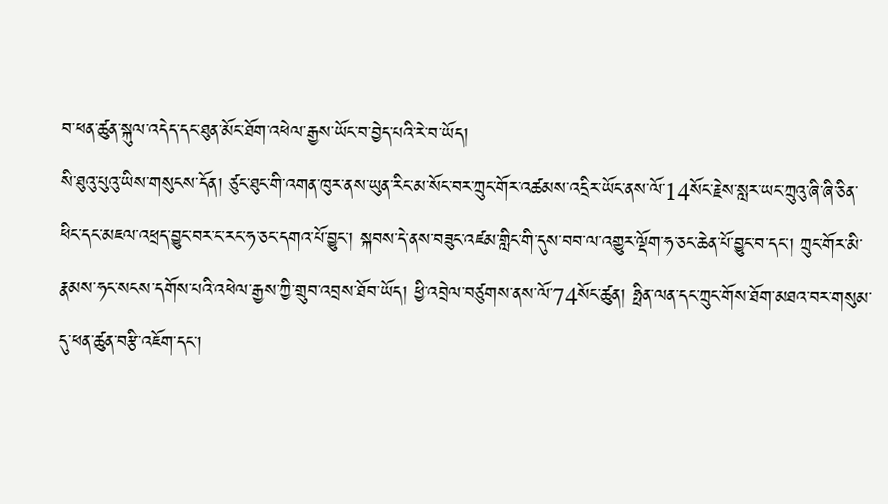བ་ཕན་ཚུན་སྐུལ་འདེད་དང་ཐུན་མོང་ཐོག་འཕེལ་རྒྱས་ཡོང་བ་བྱེད་པའི་རེ་བ་ཡོད།
སི་ཐུའུ་པུའུ་ཡིས་གསུངས་དོན། ཙུང་ཐུང་གི་འགན་ཁུར་ནས་ཡུན་རིང་མ་སོང་བར་ཀྲུང་གོར་འཚམས་འདྲིར་ཡོང་ནས་ལོ་14སོང་རྗེས་སླར་ཡང་ཀྲུའུ་ཞི་ཞི་ཅིན་ཕིང་དང་མཇལ་འཕྲད་བྱུང་བར་ང་རང་ཧ་ཅང་དགའ་པོ་བྱུང་། སྐབས་དེ་ནས་བཟུང་འཛམ་གླིང་གི་དུས་བབ་ལ་འགྱུར་ལྡོག་ཧ་ཅང་ཆེན་པོ་བྱུང་བ་དང་། ཀྲུང་གོར་མི་རྣམས་ཧང་སངས་དགོས་པའི་འཕེལ་རྒྱས་ཀྱི་གྲུབ་འབྲས་ཐོབ་ཡོད། ཕྱི་འབྲེལ་བཙུགས་ནས་ལོ་74སོང་ཚུན། ཧྥིན་ལན་དང་ཀྲུང་གོས་ཐོག་མཐའ་བར་གསུམ་དུ་ཕན་ཚུན་བརྩི་འཇོག་དང་།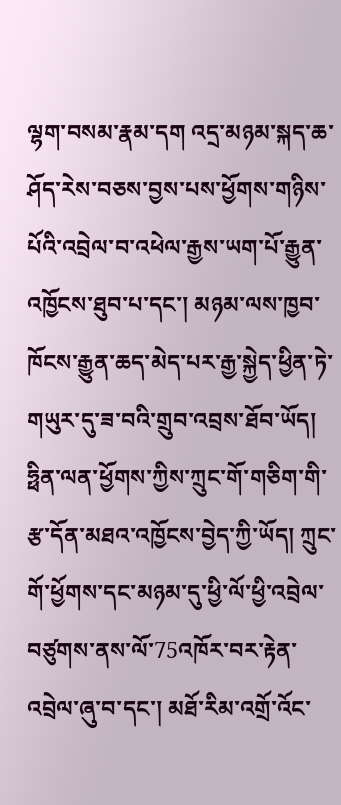ལྷག་བསམ་རྣམ་དག འདྲ་མཉམ་སྐད་ཆ་ཤོད་རེས་བཅས་བྱས་པས་ཕྱོགས་གཉིས་པོའི་འབྲེལ་བ་འཕེལ་རྒྱས་ཡག་པོ་རྒྱུན་འཁྱོངས་ཐུབ་པ་དང་། མཉམ་ལས་ཁྱབ་ཁོངས་རྒྱུན་ཆད་མེད་པར་རྒྱ་སྐྱེད་ཕྱིན་ཏེ་གཡུར་དུ་ཟ་བའི་གྲུབ་འབྲས་ཐོབ་ཡོད། ཧྥིན་ལན་ཕྱོགས་ཀྱིས་ཀྲུང་གོ་གཅིག་གི་རྩ་དོན་མཐའ་འཁྱོངས་བྱེད་ཀྱི་ཡོད། ཀྲུང་གོ་ཕྱོགས་དང་མཉམ་དུ་ཕྱི་ལོ་ཕྱི་འབྲེལ་བཙུགས་ནས་ལོ་75འཁོར་བར་རྟེན་འབྲེལ་ཞུ་བ་དང་། མཐོ་རིམ་འགྲོ་འོང་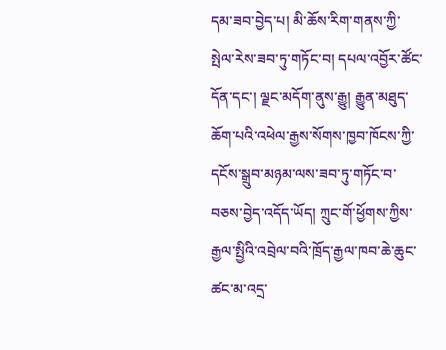དམ་ཟབ་བྱེད་པ། མི་ཆོས་རིག་གནས་ཀྱི་སྤེལ་རེས་ཟབ་ཏུ་གཏོང་བ། དཔལ་འབྱོར་ཚོང་དོན་དང་། ལྗང་མདོག་ནུས་རྒྱུ། རྒྱུན་མཐུད་ཆོག་པའི་འཕེལ་རྒྱས་སོགས་ཁྱབ་ཁོངས་ཀྱི་དངོས་སྒྲུབ་མཉམ་ལས་ཟབ་ཏུ་གཏོང་བ་བཅས་བྱེད་འདོད་ཡོད། ཀྲུང་གོ་ཕྱོགས་ཀྱིས་རྒྱལ་སྤྱིའི་འབྲེལ་བའི་ཁྲོད་རྒྱལ་ཁབ་ཆེ་ཆུང་ཚང་མ་འདྲ་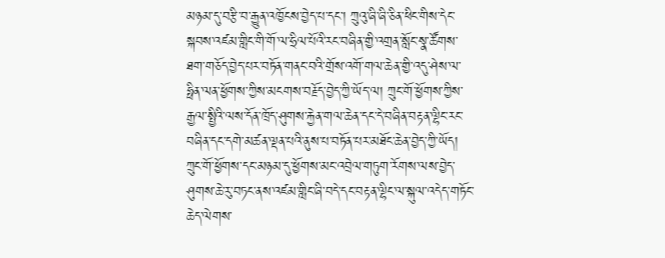མཉམ་དུ་བརྩི་བ་རྒྱུན་འཁྱོངས་བྱེད་པ་དང་། ཀྲུའུ་ཞི་ཞི་ཅིན་ཕིང་གིས་དེང་སྐབས་འཛམ་གླིང་གི་གོ་ལ་ཧྲིལ་པོའི་རང་བཞིན་གྱི་འགྲན་སློང་སྣ་ཚོགས་ཐག་གཅོད་བྱེད་པར་བཏོན་གནང་བའི་གྲོས་འགོ་གལ་ཆེན་གྱི་འདུ་ཤེས་ལ་ཧྥིན་ལན་ཕྱོགས་ཀྱིས་མངགས་བརྗོད་བྱེད་ཀྱི་ཡོད་ལ། ཀྲུང་གོ་ཕྱོགས་ཀྱིས་རྒྱལ་སྤྱིའི་ལས་དོན་ཁྲོད་ཤུགས་རྐྱེན་གལ་ཆེན་དང་དེ་བཞིན་བརྟན་ལྷིང་རང་བཞིན་དང་དགེ་མཚན་ལྡན་པའི་ནུས་པ་བཏོན་པར་མཐོང་ཆེན་བྱེད་ཀྱི་ཡོད། ཀྲུང་གོ་ཕྱོགས་དང་མཉམ་དུ་ཕྱོགས་མང་འབྲེལ་གཏུག་རོགས་ལས་བྱེད་ཤུགས་ཆེ་རུ་བཏང་ནས་འཛམ་གླིང་ཞི་བདེ་དང་བརྟན་ལྷིང་ལ་སྐུལ་འདེད་གཏོང་ཆེད་ལེགས་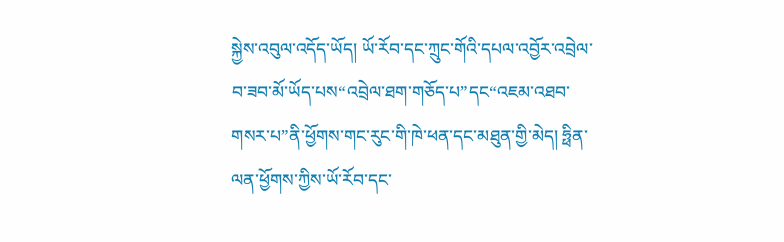སྐྱེས་འབུལ་འདོད་ཡོད། ཡོ་རོབ་དང་ཀྲུང་གོའི་དཔལ་འབྱོར་འབྲེལ་བ་ཟབ་མོ་ཡོད་པས“འབྲེལ་ཐག་གཅོད་པ”དང“འཇམ་འཐབ་གསར་པ”ནི་ཕྱོགས་གང་རུང་གི་ཁེ་ཕན་དང་མཐུན་གྱི་མེད། ཧྥིན་ལན་ཕྱོགས་ཀྱིས་ཡོ་རོབ་དང་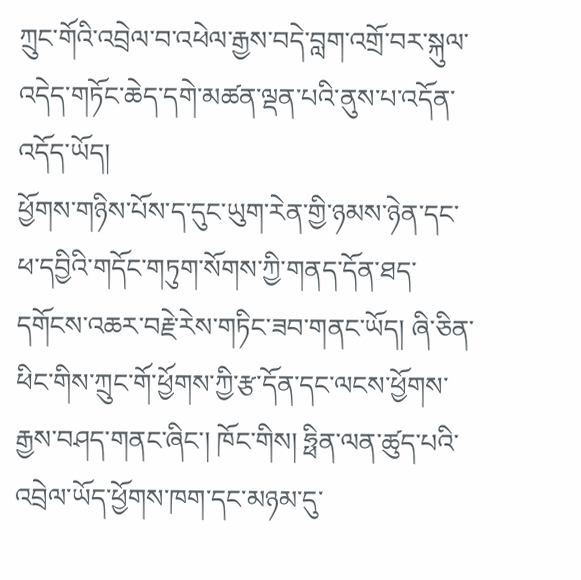ཀྲུང་གོའི་འབྲེལ་བ་འཕེལ་རྒྱས་བདེ་བླག་འགྲོ་བར་སྐུལ་འདེད་གཏོང་ཆེད་དགེ་མཚན་ལྡན་པའི་ནུས་པ་འདོན་འདོད་ཡོད།
ཕྱོགས་གཉིས་པོས་ད་དུང་ཡུག་རེན་གྱི་ཉམས་ཉེན་དང་ཕ་དབྱིའི་གདོང་གཏུག་སོགས་ཀྱི་གནད་དོན་ཐད་དགོངས་འཆར་བརྗེ་རེས་གཏིང་ཟབ་གནང་ཡོད། ཞི་ཅིན་ཕིང་གིས་ཀྲུང་གོ་ཕྱོགས་ཀྱི་རྩ་དོན་དང་ལངས་ཕྱོགས་རྒྱས་བཤད་གནང་ཞིང་། ཁོང་གིས། ཧྥིན་ལན་ཚུད་པའི་འབྲེལ་ཡོད་ཕྱོགས་ཁག་དང་མཉམ་དུ་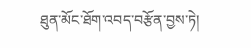ཐུན་མོང་ཐོག་འབད་བརྩོན་བྱས་ཏེ།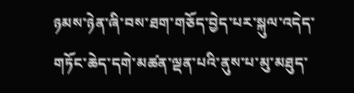ཉམས་ཉེན་ཞི་བས་ཐག་གཅོད་བྱེད་པར་སྐུལ་འདེད་གཏོང་ཆེད་དགེ་མཚན་ལྡན་པའི་ནུས་པ་མུ་མཐུད་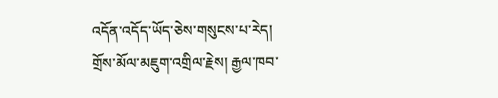འདོན་འདོད་ཡོད་ཅེས་གསུངས་པ་རེད།
གྲོས་མོལ་མཇུག་འགྲིལ་རྗེས། རྒྱལ་ཁབ་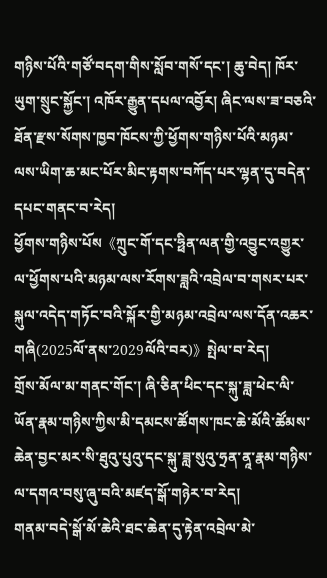གཉིས་པོའི་གཙོ་བདག་གིས་སློབ་གསོ་དང་། ཆུ་བེད། ཁོར་ཡུག་སྲུང་སྐྱོང་། འཁོར་རྒྱུན་དཔལ་འབྱོར། ཞིང་ལས་ཟ་བཅའི་ཐོན་རྫས་སོགས་ཁྱབ་ཁོངས་ཀྱི་ཕྱོགས་གཉིས་པོའི་མཉམ་ལས་ཡིག་ཆ་མང་པོར་མིང་རྟགས་བཀོད་པར་ལྷན་དུ་བདེན་དཔང་གནང་བ་རེད།
ཕྱོགས་གཉིས་པོས《ཀྲུང་གོ་དང་ཧྥིན་ལན་གྱི་འབྱུང་འགྱུར་ལ་ཕྱོགས་པའི་མཉམ་ལས་རོགས་ཟླའི་འབྲེལ་བ་གསར་པར་སྐུལ་འདེད་གཏོང་བའི་སྐོར་གྱི་མཉམ་འབྲེལ་ལས་དོན་འཆར་གཞི(2025ལོ་ནས་2029ལོའི་བར)》སྤེལ་བ་རེད།
གྲོས་མོལ་མ་གནང་གོང་། ཞི་ཅིན་ཕིང་དང་སྐུ་ཟླ་ཕེང་ལི་ཡོན་རྣམ་གཉིས་ཀྱིས་མི་དམངས་ཚོགས་ཁང་ཆེ་མོའི་ཚོམས་ཆེན་བྱང་མར་སི་ཐུའུ་པུའུ་དང་སྐུ་ཟླ་སུའུ་ཧྲན་ནཱ་རྣམ་གཉིས་ལ་དགའ་བསུ་ཞུ་བའི་མཛད་སྒོ་གཉེར་བ་རེད།
གནམ་བདེ་སྒོ་མོ་ཆེའི་ཐང་ཆེན་དུ་རྟེན་འབྲེལ་མེ་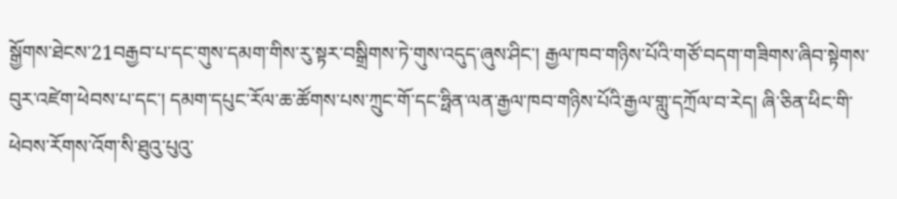སྒྱོགས་ཐེངས་21བརྒྱབ་པ་དང་གུས་དམག་གིས་རུ་སྟར་བསྒྲིགས་ཏེ་གུས་འདུད་ཞུས་ཤིང་། རྒྱལ་ཁབ་གཉིས་པོའི་གཙོ་བདག་གཟིགས་ཞིབ་སྟེགས་བུར་འཛེག་ཕེབས་པ་དང་། དམག་དཔུང་རོལ་ཆ་ཚོགས་པས་ཀྲུང་གོ་དང་ཧྥིན་ལན་རྒྱལ་ཁབ་གཉིས་པོའི་རྒྱལ་གླུ་དཀྲོལ་བ་རེད། ཞི་ཅིན་ཕིང་གི་ཕེབས་རོགས་འོག་སི་ཐུའུ་པུའུ་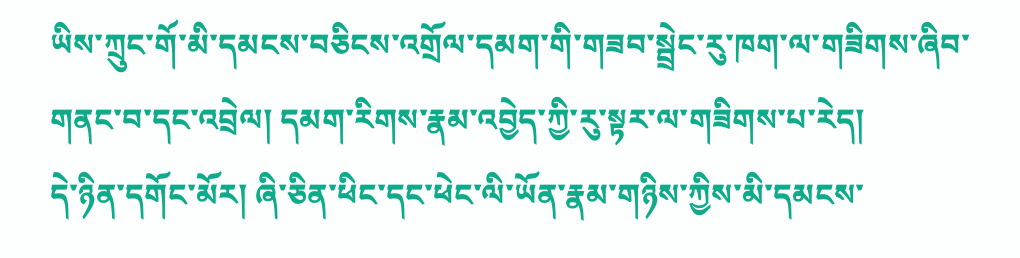ཡིས་ཀྲུང་གོ་མི་དམངས་བཅིངས་འགྲོལ་དམག་གི་གཟབ་སྦྲེང་རུ་ཁག་ལ་གཟིགས་ཞིབ་གནང་བ་དང་འབྲེལ། དམག་རིགས་རྣམ་འབྱེད་ཀྱི་རུ་སྟར་ལ་གཟིགས་པ་རེད།
དེ་ཉིན་དགོང་མོར། ཞི་ཅིན་ཕིང་དང་ཕེང་ལི་ཡོན་རྣམ་གཉིས་ཀྱིས་མི་དམངས་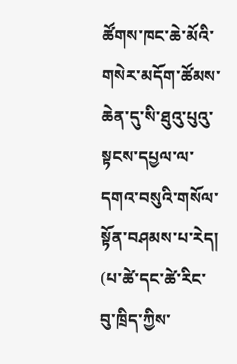ཚོགས་ཁང་ཆེ་མོའི་གསེར་མདོག་ཚོམས་ཆེན་དུ་སི་ཐུའུ་པུའུ་སྟངས་དཔྱལ་ལ་དགའ་བསུའི་གསོལ་སྟོན་བཤམས་པ་རེད།
(པ་ཚེ་དང་ཚེ་རིང་བུ་ཁྲིད་ཀྱིས་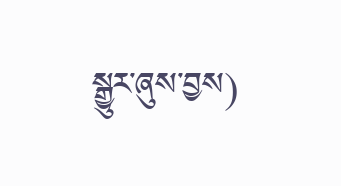སྒྱུར་ཞུས་བྱས)